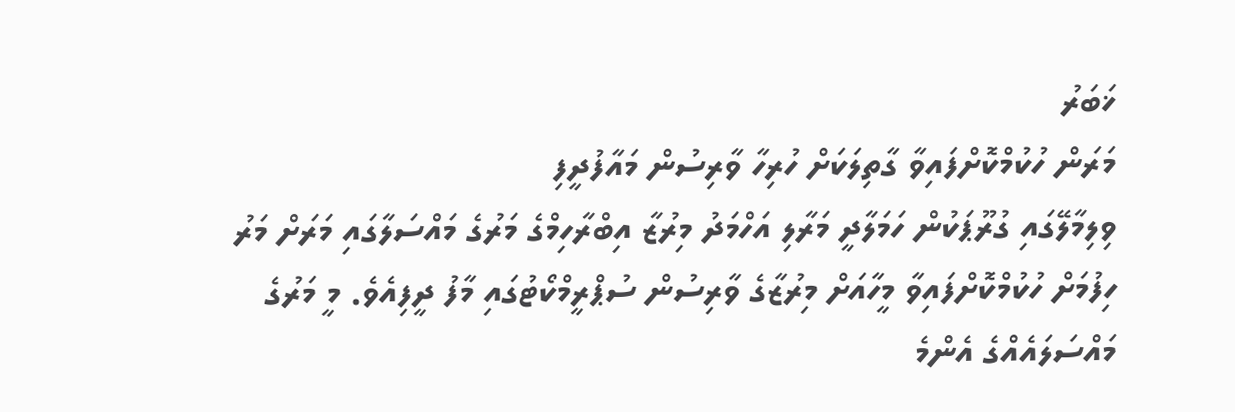ޚަބަރު
މަރަން ހުކުމްކޮށްފައިވާ ގާތިލަކަށް ހުރިހާ ވާރިސުން މައާފުދީފި
ވިލިމާލޭގައި ގުރޫޕަކުން ހަމަލާދީ މަރާލި އަހްމަދު މިރުޒާ އިބްރާހިމްގެ މަރުގެ މައްސަލާގައި މަރަށް މަރު ހިފުމަށް ހުކުމްކޮށްފައިވާ މީހާއަށް މިރުޒާގެ ވާރިސުން ސުޕްރީމްކޯޓުގައި މާފު ދީފިއެވެ. މީ މަރުގެ މައްސަލައެއްގެ އެންމެ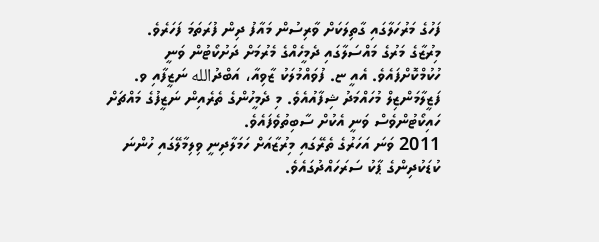ފަހުގެ މަރުހަލާގައި ގާތިލަކަށް ވާރިސުން މައާފު ދިން ފުރަތަމަ ފަހަރެވެ.
މިރުޒާގެ މަރުގެ މައްސަލާގައި ދެމީހެއްގެ މެރުމަށް ދަށުކޯޓުން ވަނީ ހުކުމްކޮށްފައެވެ. އެއީ ޏ. ފުވައްމުލަކު ޒާވިއާ، އަބްދުالله ނަޒީފާއި ވ. ފަޒީލާމަންޒިލް މުހައްމަދު ޝިފާއުއެވެ. މި ދެމީހުންގެ ތެރެއިން ނަޒީފުގެ މައްޗަށް ހައިކޯޓުންވެސް ވަނީ އެކުށް ސާބިތުވެފައެވެ.
2011 ވަނަ އަހަރުގެ ތެރޭގައި މިރުޒާއަށް ހަމަލާދިނީ ވިލިމާލޭގައި ހުންނަ ކުޑަކުދިންގެ ޕާކު ސަރަހައްދުގައެވެ.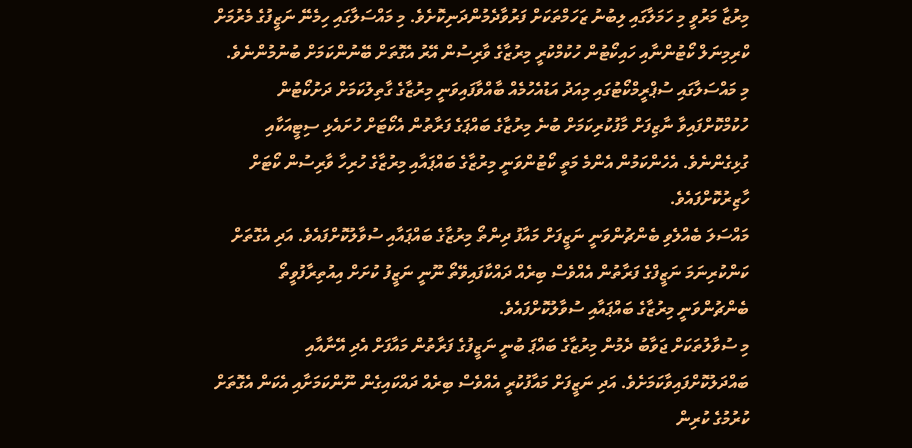މިރުޒާ މަރުވީ މި ހަމަލާގައި ލިބުނު ޒަހަމްތަކަށް ފަރުވާދެމުންދަނިކޮށެވެ. މި މައްސަލާގައި ހިމެނޭ ނަޒީފުގެ މެރުމަށް ކްރިމިނަލް ކޯޓުންނާއި ހައިކޯޓުން ހުކުމްކުރީ މިރުޒާގެ ވާރިސުން އޭރު އެގޮތަށް ބޭނުންކަމަށް ބުނުމުންނެވެ.
މި މައްސަލާގައި ސުޕްރީމްކޯޓުގައި މިއަދު އަޑުއެހުމެއް ބާއްވާފައިވަނީ މިރުޒާގެ ގާތިލުކަމަށް ދަށުކޯޓުން ހުކުމްކޮށްފައިވާ ނާޒިފަށް މާފުކުރިކަމަށް ބުނެ މިރުޒާގެ ބައްޕަގެ ފަރާތުން އެކޯޓަށް ހުށައެޅި ސިޓީއަކާއި ގުޅިގެންނެވެ. އެހެންކަމުން އެންމެ މަތީ ކޯޓުންވަނީ މިރުޒާގެ ބައްޕައާއި މިރުޒާގެ ހުރިހާ ވާރިސުން ކޯޓަށް ހާޒިރުކޮށްފައެވެ.
މައްސަލަ ބެއްލެވި ބެންޗުންވަނީ ނަޒީފަށް މައާފު ދިންތޯ މިރުޒާގެ ބައްޕައާއި ސުވާލުކޮށްފައެވެ. އަދި އެގޮތަށް ކަންކުރިނަމަ ނަޒީފްގެ ފަރާތުން އެއްވެސް ބިރެއް ދައްކާފައިވޭތޯ ނޫނީ ނަޒީފު ކުށަށް އިއުތިރާފުވީތޯ ބެންޗުންވަނީ މިރުޒާގެ ބައްޕައާއި ސުވާލުކޮށްފައެވެ.
މި ސުވާލުތަކަށް ޖަވާބު ދެމުން މިރުޒާގެ ބައްޕަ ބުނީ ނަޒީފުގެ ފަރާތުން މައާފަށް އެދި އޭނާއާއި ބައްދަލުކޮށްފައިވާކަމަށެވެ. އަދި ނަޒީފަށް މައާފުކުރީ އެއްވެސް ބިރެއް ދައްކައިގެން ނޫންކަމަށާއި އެކަން އެގޮތަށް ކުރުމުގެ ކުރިން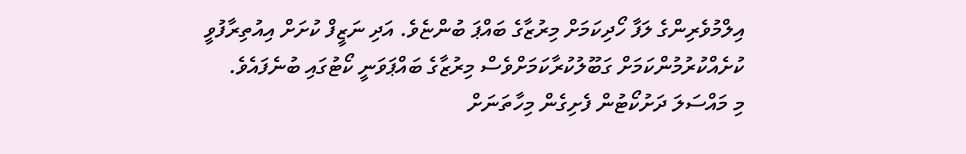އިލްމުވެރިންގެ ލަފާ ހޯދިކަމަށް މިރުޒާގެ ބައްޕަ ބުންޏެވެ. އަދި ނަޒީފް ކުށަށް އިއުތިރާފުވީ ކުށެއްކުރުމުންކަމަށް ގަބޫލުކުރާކަމަށްވެސް މިރުޒާގެ ބައްޕަވަނީ ކޯޓުގައި ބުނެފައެވެ.
މި މައްސަލަ ދަށުކޯޓުން ފެށިގެން މިހާތަނަށް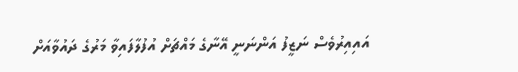އައިއިރުވެސް ނަޒީފު އަންނަނީ އޭނާގެ މައްޗަށް އުފުލާފައިވާ މަރުގެ ދައުވާއަށް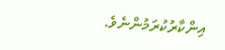އިންކާރުކުރަމުންނެވެ.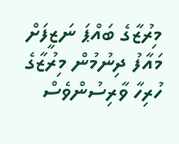މިރުޒާގެ ބައްޕަ ނަޒީފަށް މައާފު ދިނުމުން މިރުޒާގެ ހުރިހާ ވާރިސުންވެސް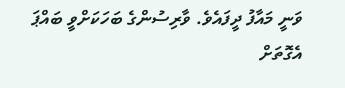ވަނީ މައާފު ދީފައެވެ. ވާރިސުންގެ ބަހަކަށްވީ ބައްޕަ އެގޮތަށް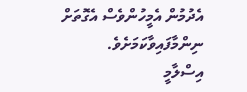އެދުމުން އެމީހުންވެސް އެގޮތަށް ނިންމާފައިވާކަމަށެވެ.
އިސްލާމީ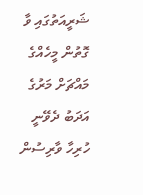ޝަރީއަތުގައި ވާ ގޮތުން މީހެއްގެ މައްޗަށް މަރުގެ އަދަބު ދެވޭނީ ހުރިހާ ވާރިސުން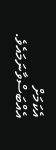އެކަމަށް އެއްބަސްވާނަމައެވެ.